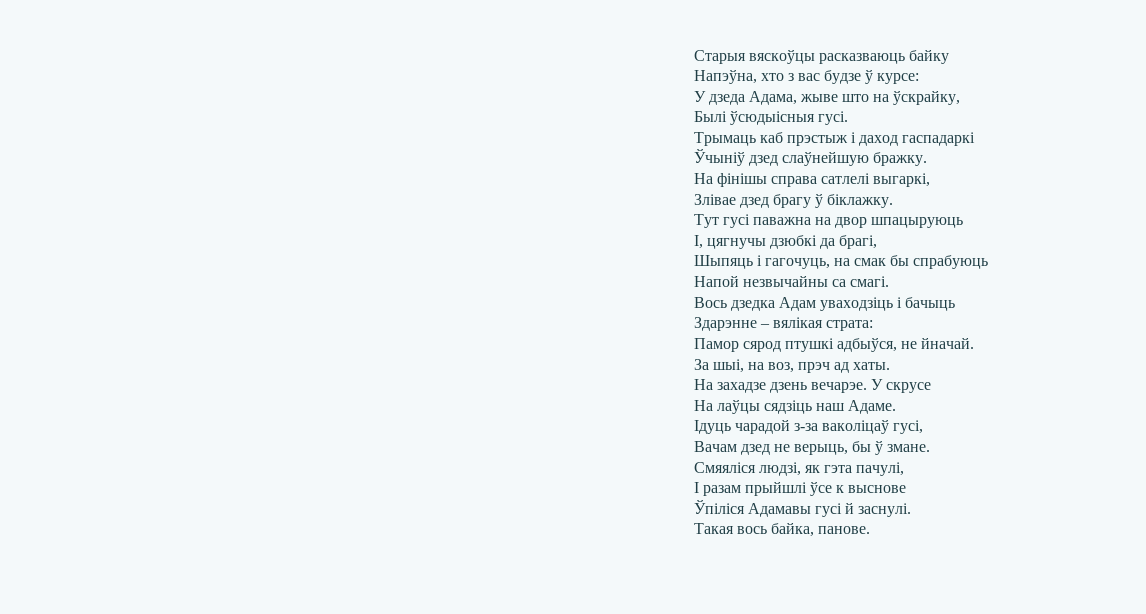Старыя вяскоўцы расказваюць байку
Напэўна, хто з вас будзе ў курсе:
У дзеда Адама, жыве што на ўскрайку,
Былі ўсюдыісныя гусі.
Трымаць каб прэстыж і даход гаспадаркі
Ўчыніў дзед слаўнейшую бражку.
На фінішы справа сатлелі выгаркі,
Злівае дзед брагу ў біклажку.
Тут гусі паважна на двор шпацыруюць
І, цягнучы дзюбкі да брагі,
Шыпяць і гагочуць, на смак бы спрабуюць
Напой незвычайны са смагі.
Вось дзедка Адам уваходзіць і бачыць
Здарэнне – вялікая страта:
Памор сярод птушкі адбыўся, не йначай.
За шыі, на воз, прэч ад хаты.
На захадзе дзень вечарэе. У скрусе
На лаўцы сядзіць наш Адаме.
Ідуць чарадой з-за ваколіцаў гусі,
Вачам дзед не верыць, бы ў змане.
Смяяліся людзі, як гэта пачулі,
І разам прыйшлі ўсе к выснове
Ўпіліся Адамавы гусі й заснулі.
Такая вось байка, панове.